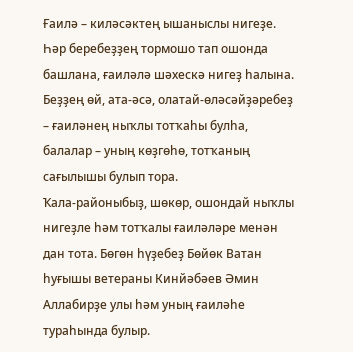Ғаилә – киләсәктең ышаныслы нигеҙе. Һәр беребеҙҙең тормошо тап ошонда башлана, ғаиләлә шәхескә нигеҙ һалына. Беҙҙең өй, ата-әсә, олатай-өләсәйҙәребеҙ – ғаиләнең ныҡлы тотҡаһы булһа, балалар – уның көҙгөһө, тотҡаның сағылышы булып тора.
Ҡала-районыбыҙ, шөкөр, ошондай ныҡлы нигеҙле һәм тотҡалы ғаиләләре менән дан тота. Бөгөн һүҙебеҙ Бөйөк Ватан һуғышы ветераны Кинйәбәев Әмин Аллабирҙе улы һәм уның ғаиләһе тураһында булыр.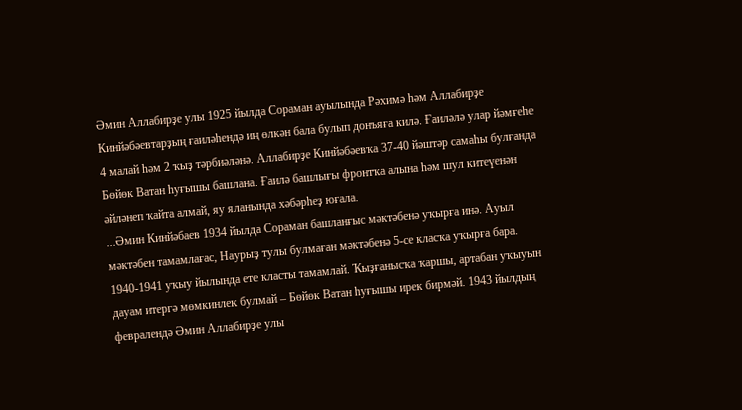Әмин Аллабирҙе улы 1925 йылда Сораман ауылында Рәхимә һәм Аллабирҙе Кинйәбәевтарҙың ғаиләһендә иң өлкән бала булып донъяға килә. Ғаиләлә улар йәмғеһе 4 малай һәм 2 ҡыҙ тәрбиәләнә. Аллабирҙе Кинйәбәевҡа 37-40 йәштәр самаһы булғанда Бөйөк Ватан һуғышы башлана. Ғаилә башлығы фронтҡа алына һәм шул китеүенән әйләнеп ҡайта алмай, яу яланында хәбәрһеҙ юғала.
...Әмин Кинйәбаев 1934 йылда Сораман башланғыс мәктәбенә уҡырға инә. Ауыл мәктәбен тамамлағас, Наурыҙ тулы булмаған мәктәбенә 5-се класҡа уҡырға бара. 1940-1941 уҡыу йылында ете класты тамамлай. Ҡыҙғанысҡа ҡаршы, артабан уҡыуын дауам итергә мөмкинлек булмай – Бөйөк Ватан һуғышы ирек бирмәй. 1943 йылдың февралендә Әмин Аллабирҙе улы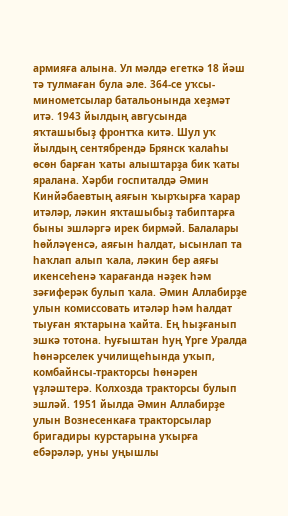армияға алына. Ул мәлдә егеткә 18 йәш тә тулмаған була әле. 364-се уҡсы-минометсылар батальонында хеҙмәт итә. 1943 йылдың авгусында яҡташыбыҙ фронтҡа китә. Шул уҡ йылдың сентябрендә Брянск ҡалаһы өсөн барған ҡаты алыштарҙа бик ҡаты яралана. Хәрби госпиталдә Әмин Кинйәбаевтың аяғын ҡырҡырға ҡарар итәләр, ләкин яҡташыбыҙ табиптарға быны эшләргә ирек бирмәй. Балалары һөйләүенсә, аяғын һалдат, ысынлап та һаҡлап алып ҡала, ләкин бер аяғы икенсеһенә ҡарағанда нәҙек һәм зәғиферәк булып ҡала. Әмин Аллабирҙе улын комиссовать итәләр һәм һалдат тыуған яҡтарына ҡайта. Ең һыҙғанып эшкә тотона. Һуғыштан һуң Үрге Уралда һөнәрселек училищеһында уҡып, комбайнсы-тракторсы һөнәрен үҙләштерә. Колхозда тракторсы булып эшләй. 1951 йылда Әмин Аллабирҙе улын Вознесенкаға тракторсылар бригадиры курстарына уҡырға ебәрәләр, уны уңышлы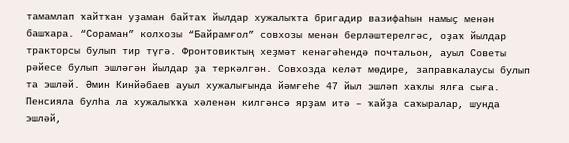тамамлап ҡайтҡан уҙаман байтаҡ йылдар хужалыҡта бригадир вазифаһын намыҫ менән башҡара. “Сораман” колхозы “Байрамғол” совхозы менән берләштерелгәс, оҙаҡ йылдар тракторсы булып тир түгә. Фронтовиктың хеҙмәт кенәгәһендә почтальон, ауыл Советы рәйесе булып эшләгән йылдар ҙа теркәлгән. Совхозда келәт мөдире, заправкалаусы булып та эшләй. Әмин Кинйәбаев ауыл хужалығында йәмғеһе 47 йыл эшләп хаҡлы ялға сыға. Пенсияла булһа ла хужалыҡҡа хәленән килгәнсә ярҙам итә – ҡайҙа саҡыралар, шунда эшләй,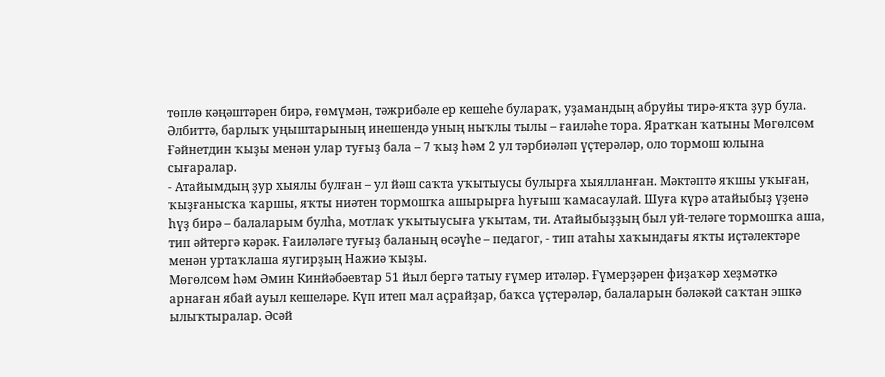төплө кәңәштәрен бирә, ғөмүмән, тәжрибәле ер кешеһе булараҡ, уҙамандың абруйы тирә-яҡта ҙур була.
Әлбиттә, барлыҡ уңыштарының инешендә уның ныҡлы тылы – ғаиләһе тора. Яратҡан ҡатыны Мөгөлсөм Ғәйнетдин ҡыҙы менән улар туғыҙ бала – 7 ҡыҙ һәм 2 ул тәрбиәләп үҫтерәләр, оло тормош юлына сығаралар.
- Атайымдың ҙур хыялы булған – ул йәш саҡта уҡытыусы булырға хыялланған. Мәктәптә яҡшы уҡыған, ҡыҙғанысҡа ҡаршы, яҡты ниәтен тормошҡа ашырырға һуғыш ҡамасаулай. Шуға күрә атайыбыҙ үҙенә һүҙ бирә – балаларым булһа, мотлаҡ уҡытыусыға уҡытам, ти. Атайыбыҙҙың был уй-теләге тормошҡа аша, тип әйтергә кәрәк. Ғаиләләге туғыҙ баланың өсәүһе – педагог, - тип атаһы хаҡындағы яҡты иҫтәлектәре менән уртаҡлаша яугирҙың Нажиә ҡыҙы.
Мөгөлсөм һәм Әмин Кинйәбәевтар 51 йыл бергә татыу ғүмер итәләр. Ғүмерҙәрен фиҙаҡәр хеҙмәткә арнаған ябай ауыл кешеләре. Күп итеп мал аҫрайҙар, баҡса үҫтерәләр, балаларын бәләкәй саҡтан эшкә ылыҡтыралар. Әсәй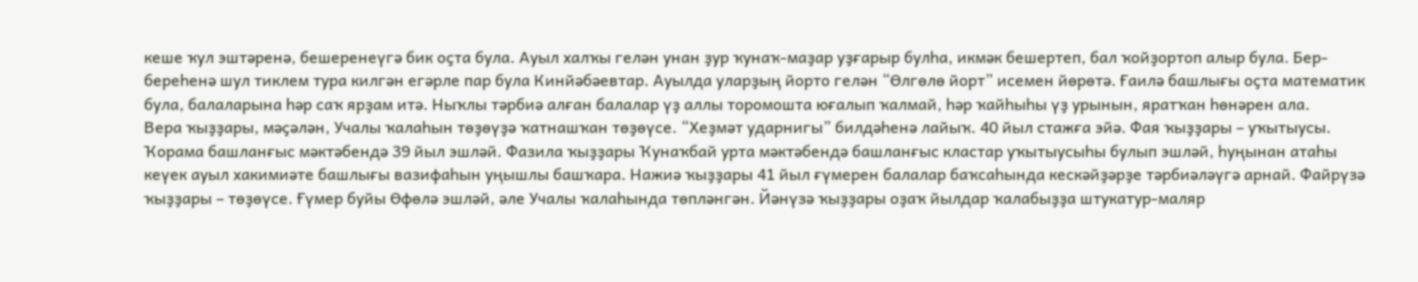кеше ҡул эштәренә, бешеренеүгә бик оҫта була. Ауыл халҡы гелән унан ҙур ҡунаҡ-маҙар уҙғарыр булһа, икмәк бешертеп, бал ҡойҙортоп алыр була. Бер-береһенә шул тиклем тура килгән егәрле пар була Кинйәбәевтар. Ауылда уларҙың йорто гелән “Өлгөлө йорт” исемен йөрөтә. Ғаилә башлығы оҫта математик була, балаларына һәр саҡ ярҙам итә. Ныҡлы тәрбиә алған балалар үҙ аллы торомошта юғалып ҡалмай, һәр ҡайһыһы үҙ урынын, яратҡан һөнәрен ала.
Вера ҡыҙҙары, мәҫәлән, Учалы ҡалаһын төҙөүҙә ҡатнашҡан төҙөүсе. “Хеҙмәт ударнигы” билдәһенә лайыҡ. 40 йыл стажға эйә. Фая ҡыҙҙары – уҡытыусы. Ҡорама башланғыс мәктәбендә 39 йыл эшләй. Фазила ҡыҙҙары Ҡунаҡбай урта мәктәбендә башланғыс кластар уҡытыусыһы булып эшләй, һуңынан атаһы кеүек ауыл хакимиәте башлығы вазифаһын уңышлы башҡара. Нажиә ҡыҙҙары 41 йыл ғүмерен балалар баҡсаһында кескәйҙәрҙе тәрбиәләүгә арнай. Файрүзә ҡыҙҙары – төҙөүсе. Ғүмер буйы Өфөлә эшләй, әле Учалы ҡалаһында төпләнгән. Йәнүзә ҡыҙҙары оҙаҡ йылдар ҡалабыҙҙа штукатур-маляр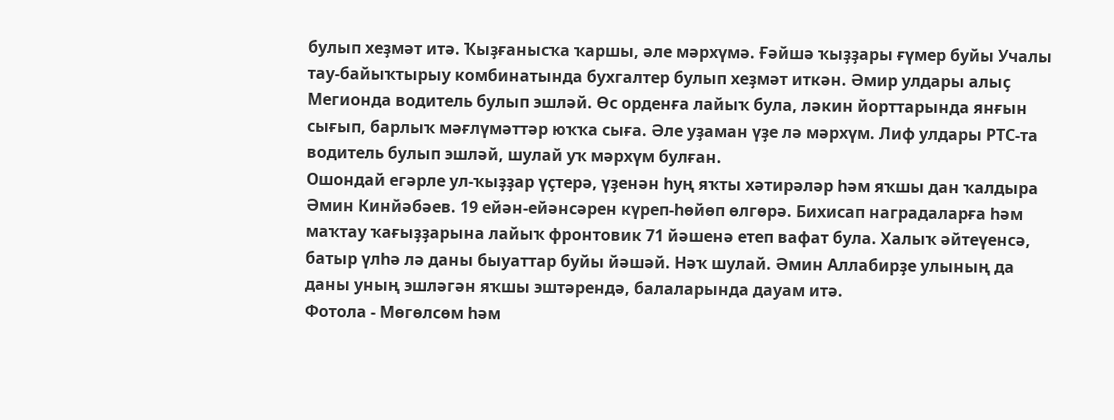булып хеҙмәт итә. Ҡыҙғанысҡа ҡаршы, әле мәрхүмә. Ғәйшә ҡыҙҙары ғүмер буйы Учалы тау-байыҡтырыу комбинатында бухгалтер булып хеҙмәт иткән. Әмир улдары алыҫ Мегионда водитель булып эшләй. Өс орденға лайыҡ була, ләкин йорттарында янғын сығып, барлыҡ мәғлүмәттәр юҡҡа сыға. Әле уҙаман үҙе лә мәрхүм. Лиф улдары РТС-та водитель булып эшләй, шулай уҡ мәрхүм булған.
Ошондай егәрле ул-ҡыҙҙар үҫтерә, үҙенән һуң яҡты хәтирәләр һәм яҡшы дан ҡалдыра Әмин Кинйәбәев. 19 ейән-ейәнсәрен күреп-һөйөп өлгөрә. Бихисап наградаларға һәм маҡтау ҡағыҙҙарына лайыҡ фронтовик 71 йәшенә етеп вафат була. Халыҡ әйтеүенсә, батыр үлһә лә даны быуаттар буйы йәшәй. Нәҡ шулай. Әмин Аллабирҙе улының да даны уның эшләгән яҡшы эштәрендә, балаларында дауам итә.
Фотола - Мөгөлсөм һәм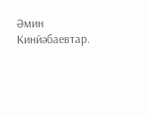Әмин Кинйәбаевтар.